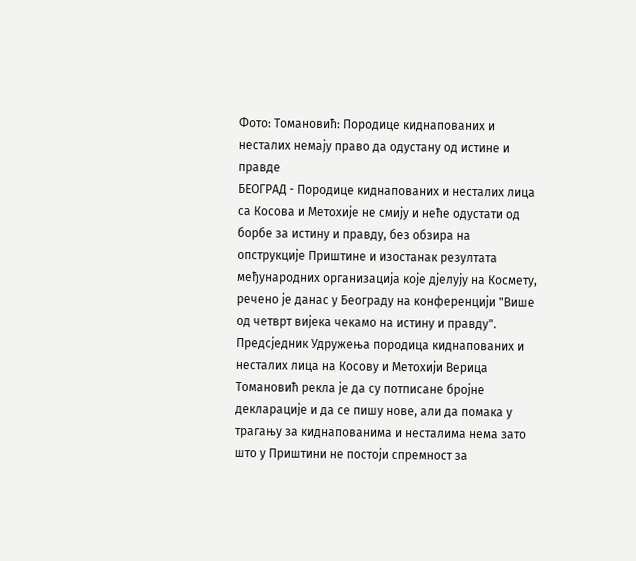Фото: Томановић: Породице киднапованих и несталих немају право да одустану од истине и правде
БЕОГРАД - Породице киднапованих и несталих лица са Косова и Метохије не смију и неће одустати од борбе за истину и правду, без обзира на опструкције Приштине и изостанак резултата међународних организација које дјелују на Космету, речено је данас у Београду на конференцији "Више од четврт вијека чекамо на истину и правду".
Предсједник Удружења породица киднапованих и несталих лица на Косову и Метохији Верица Томановић рекла је да су потписане бројне декларације и да се пишу нове, али да помака у трагању за киднапованима и несталима нема зато што у Приштини не постоји спремност за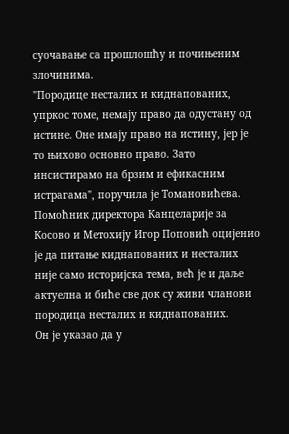суочавање са прошлошћу и почињеним злочинима.
"Породице несталих и киднапованих, упркос томе, немају право да одустану од истине. Оне имају право на истину, јер је то њихово основно право. Зато инсистирамо на брзим и ефикасним истрагама", поручила је Томановићева.
Помоћник директора Канцеларије за Косово и Метохију Игор Поповић оцијенио је да питање киднапованих и несталих није само историјска тема, већ је и даље актуелна и биће све док су живи чланови породица несталих и киднапованих.
Он је указао да у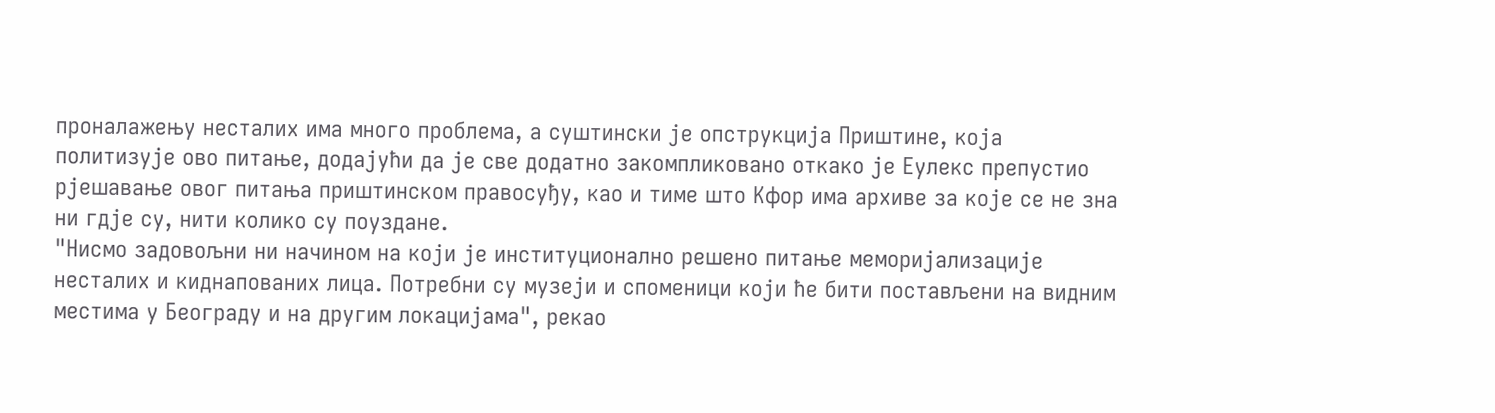проналажењу несталих има много проблема, а суштински је опструкција Приштине, која политизује ово питање, додајући да је све додатно закомпликовано откако је Еулекс препустио рјешавање овог питања приштинском правосуђу, као и тиме што Кфор има архиве за које се не зна ни гдје су, нити колико су поуздане.
"Нисмо задовољни ни начином на који је институционално решено питање меморијализације несталих и киднапованих лица. Потребни су музеји и споменици који ће бити постављени на видним местима у Београду и на другим локацијама", рекао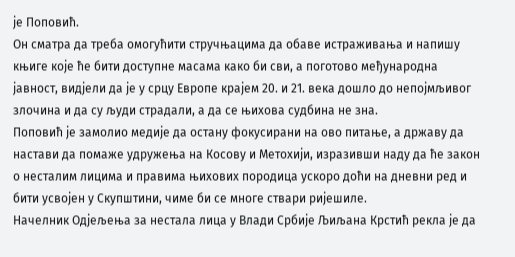је Поповић.
Он сматра да треба омогућити стручњацима да обаве истраживања и напишу књиге које ће бити доступне масама како би сви, а поготово међународна јавност, видјели да је у срцу Европе крајем 20. и 21. века дошло до непојмљивог злочина и да су људи страдали, а да се њихова судбина не зна.
Поповић је замолио медије да остану фокусирани на ово питање, а државу да настави да помаже удружења на Косову и Метохији, изразивши наду да ће закон о несталим лицима и правима њихових породица ускоро доћи на дневни ред и бити усвојен у Скупштини, чиме би се многе ствари ријешиле.
Начелник Одјељења за нестала лица у Влади Србије Љиљана Крстић рекла је да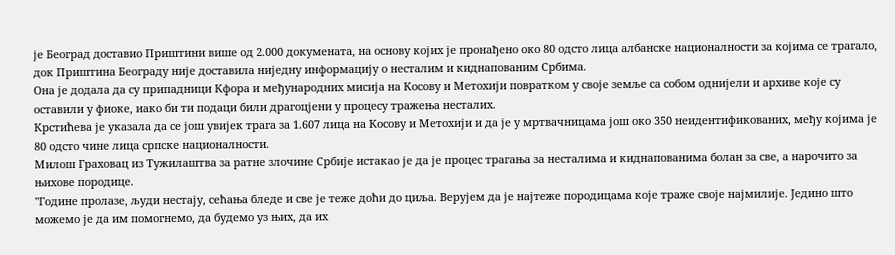је Београд доставио Приштини више од 2.000 докумената, на основу којих је пронађено око 80 одсто лица албанске националности за којима се трагало, док Приштина Београду није доставила ниједну информацију о несталим и киднапованим Србима.
Она је додала да су припадници Кфора и међународних мисија на Косову и Метохији повратком у своје земље са собом однијели и архиве које су оставили у фиоке, иако би ти подаци били драгоцјени у процесу тражења несталих.
Крстићева је указала да се још увијек трага за 1.607 лица на Косову и Метохији и да је у мртвачницама још око 350 неидентификованих, међу којима је 80 одсто чине лица српске националности.
Милош Граховац из Тужилаштва за ратне злочине Србије истакао је да је процес трагања за несталима и киднапованима болан за све, а нарочито за њихове породице.
"Године пролазе, људи нестају, сећања бледе и све је теже доћи до циља. Верујем да је најтеже породицама које траже своје најмилије. Једино што можемо је да им помогнемо, да будемо уз њих, да их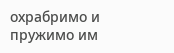охрабримо и пружимо им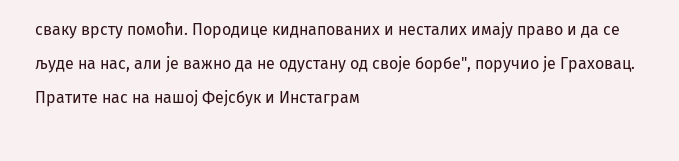сваку врсту помоћи. Породице киднапованих и несталих имају право и да се људе на нас, али је важно да не одустану од своје борбе", поручио је Граховац.
Пратите нас на нашој Фејсбук и Инстаграм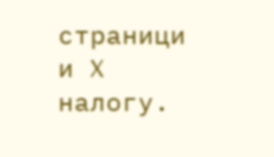страници и X налогу.